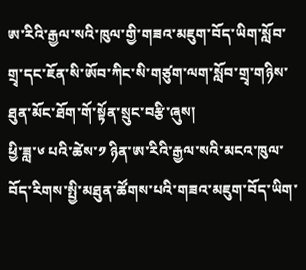ཨ་རིའི་རྒྱལ་སའི་ཁུལ་གྱི་གཟའ་མཇུག་བོད་ཡིག་སློབ་གྲྭ་དང་ཇོན་སི་ཨོབ་ཀིང་སི་གཙུག་ལག་སློབ་གྲྭ་གཉིས་ཐུན་མོང་ཐོག་གོ་སྟོན་སྲུང་བརྩི་ཞུས།
ཕྱི་ཟླ་༦ པའི་ཚེས་༡ ཉིན་ཨ་རིའི་རྒྱལ་སའི་མངའ་ཁུལ་བོད་རིགས་སྤྱི་མཐུན་ཚོགས་པའི་གཟའ་མཇུག་བོད་ཡིག་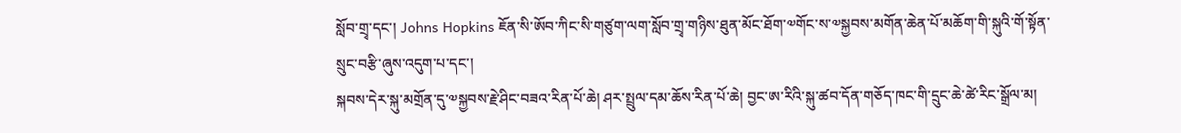སློབ་གྲྭ་དང་། Johns Hopkins ཇོན་སི་ཨོབ་ཀིང་སི་གཙུག་ལག་སློབ་གྲྭ་གཉིས་ཐུན་མོང་ཐོག་༧གོང་ས་༧སྐྱབས་མགོན་ཆེན་པོ་མཆོག་གི་སྐུའི་གོ་སྟོན་སྲུང་བརྩི་ཞུས་འདུག་པ་དང་།
སྐབས་དེར་སྐུ་མགྲོན་དུ་༧སྐྱབས་རྗེ་ཤིང་བཟའ་རིན་པོ་ཆེ། ཤར་སྤྲུལ་དམ་ཆོས་རིན་པོ་ཆེ། བྱང་ཨ་རིའི་སྐུ་ཚབ་དོན་གཅོད་ཁང་གི་དྲུང་ཆེ་ཚེ་རིང་སྒྲོལ་མ།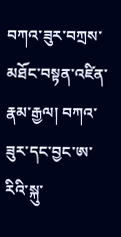བཀའ་ཟུར་བཀྲས་མཐོང་བསྟན་འཛིན་རྣམ་རྒྱལ། བཀའ་ཟུར་དང་བྱང་ཨ་རིའི་སྐུ་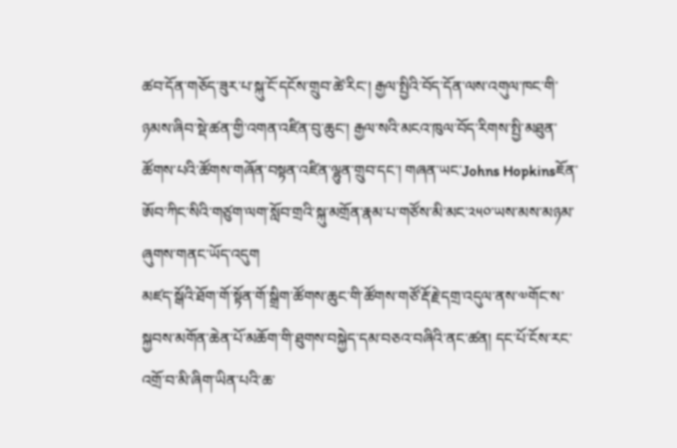ཚབ་དོན་གཅོད་ཟུར་པ་སྐུ་ངོ་དངོས་གྲུབ་ཚེ་རིང་། རྒྱལ་སྤྱིའི་བོད་དོན་ལས་འགུལ་ཁང་གི་ཉམས་ཞིབ་སྡེ་ཚན་གྱི་འགན་འཛིན་བུ་ཆུང་། རྒྱལ་སའི་མངའ་ཁུལ་བོད་རིགས་སྤྱི་མཐུན་ཚོགས་པའི་ཚོགས་གཞོན་བསྟན་འཛིན་ལྷུན་གྲུབ་དང་། གཞན་ཡང་Johns Hopkinsཇོན་ཨོབ་ཀིང་སིའི་གཙུག་ལག་སློབ་གྲའི་སྐུ་མགྲོན་རྣམ་པ་གཙོས་མི་མང་༢༥༠་ཡས་མས་མཉམ་ཞུགས་གནང་ཡོད་འདུག
མཛད་སྒོའི་ཐོག་གོ་སྟོན་གོ་སྒྲིག་ཚོགས་ཆུང་གི་ཚོགས་གཙོ་རྡོ་རྗེ་དགྲ་འདུལ་ནས་༧གོང་ས་སྐྱབས་མགོན་ཆེན་པོ་མཆོག་གི་ཐུགས་བསྐྱེད་དམ་བཅའ་བཞིའི་ནང་ཚན། དང་པོ་ངོས་རང་འགྲོ་བ་མི་ཞིག་ཡིན་པའི་ཆ་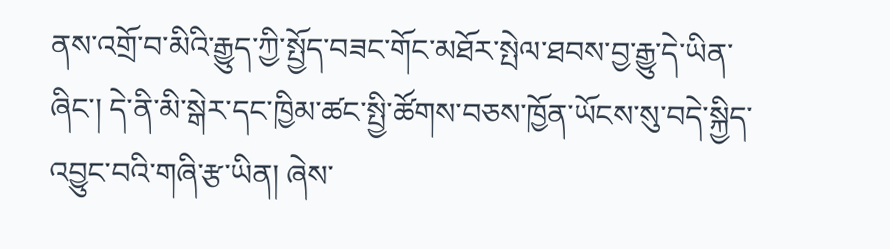ནས་འགྲོ་བ་མིའི་རྒྱུད་ཀྱི་སྤྱོད་བཟང་གོང་མཐོར་སྤེལ་ཐབས་བྱ་རྒྱུ་དེ་ཡིན་ཞིང་། དེ་ནི་མི་སྒེར་དང་ཁྱིམ་ཚང་སྤྱི་ཚོགས་བཅས་ཁྱོན་ཡོངས་སུ་བདེ་སྐྱིད་འབྱུང་བའི་གཞི་རྩ་ཡིན། ཞེས་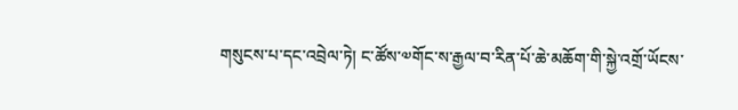གསུངས་པ་དང་འབྲེལ་ཏེ། ང་ཚོས་༧གོང་ས་རྒྱལ་བ་རིན་པོ་ཆེ་མཆོག་གི་སྐྱེ་འགྲོ་ཡོངས་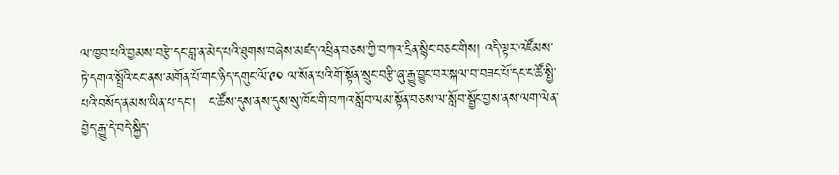ལ་ཁྱབ་པའི་བྱམས་བརྩེ་དང་བླ་ན་མེད་པའི་ཐུགས་བཞེས་མཛད་འཕྲིན་བཅས་ཀྱི་བཀའ་དྲིན་སྙིང་བཅང་གིས། འདི་ལྟར་འཛོམས་ཏེ་དགའ་སྤྲོའི་ངང་ནས་མགོན་པོ་གང་ཉིད་དགུང་ལོ་༩༠ ལ་སོན་པའི་གོ་སྟོན་སྲུང་བརྩི་ཞུ་རྒྱུ་བྱུང་བར་སྐལ་བ་བཟང་པོ་དང་ང་ཚོ་སྤྱི་པའི་བསོད་ནམས་ཡིན་པ་དང་།   ང་ཚོས་དུས་ནས་དུས་སུ་ཁོང་གི་བཀའ་སློབ་ལམ་སྟོན་བཅས་ལ་སློབ་སྦྱོང་བྱས་ནས་ལག་ལེན་བྱེད་རྒྱུ་དེ་བདེ་སྐྱིད་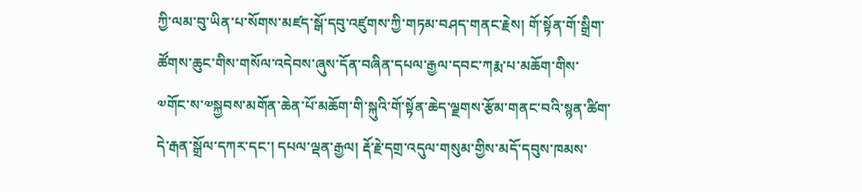ཀྱི་ལམ་བུ་ཡིན་པ་སོགས་མཛད་སྒོ་དབུ་འཛུགས་ཀྱི་གཏམ་བཤད་གནང་རྗེས། གོ་སྟོན་གོ་སྒྲིག་ཚོགས་ཆུང་གིས་གསོལ་འདེབས་ཞུས་དོན་བཞིན་དཔལ་རྒྱལ་དབང་ཀརྨ་པ་མཆོག་གིས་༧གོང་ས་༧སྐྱབས་མགོན་ཆེན་པོ་མཆོག་གི་སྐུའི་གོ་སྟོན་ཆེད་ལྗགས་རྩོམ་གནང་བའི་སྙན་ཚིག་དེ་རྒན་སྒྲོལ་དཀར་དང་། དཔལ་ལྡན་རྒྱལ། རྡོ་རྗེ་དགྲ་འདུལ་གསུམ་གྱིས་མདོ་དབུས་ཁམས་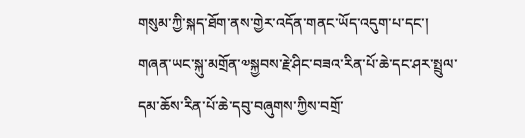གསུམ་ཀྱི་སྐད་ཐོག་ནས་གྱེར་འདོན་གནང་ཡོད་འདུག་པ་དང་།
གཞན་ཡང་སྐུ་མགྲོན་༧སྐྱབས་རྗེ་ཤིང་བཟའ་རིན་པོ་ཆེ་དང་ཤར་སྤྲུལ་དམ་ཆོས་རིན་པོ་ཆེ་དབུ་བཞུགས་ཀྱིས་བགྲོ་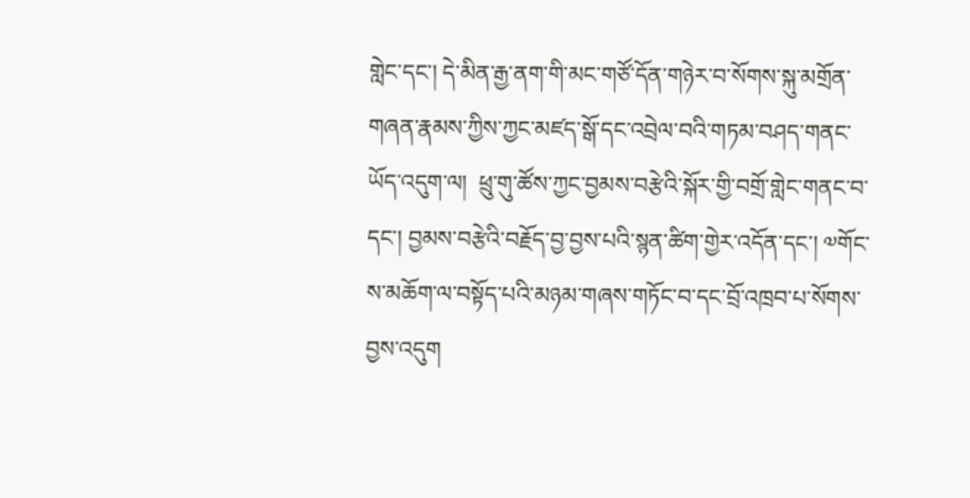གླེང་དང་། དེ་མིན་རྒྱ་ནག་གི་མང་གཙོ་དོན་གཉེར་བ་སོགས་སྐུ་མགྲོན་གཞན་རྣམས་ཀྱིས་ཀྱང་མཛད་སྒོ་དང་འབྲེལ་བའི་གཏམ་བཤད་གནང་ཡོད་འདུག་ལ།  ཕྲུ་གུ་ཚོས་ཀྱང་བྱམས་བརྩེའི་སྐོར་གྱི་བགྲོ་གླེང་གནང་བ་དང་། བྱམས་བརྩེའི་བརྗོད་བྱ་བྱས་པའི་སྙན་ཚིག་གྱེར་འདོན་དང་། ༧གོང་ས་མཆོག་ལ་བསྟོད་པའི་མཉམ་གཞས་གཏོང་བ་དང་བྲོ་འཁྲབ་པ་སོགས་བྱས་འདུག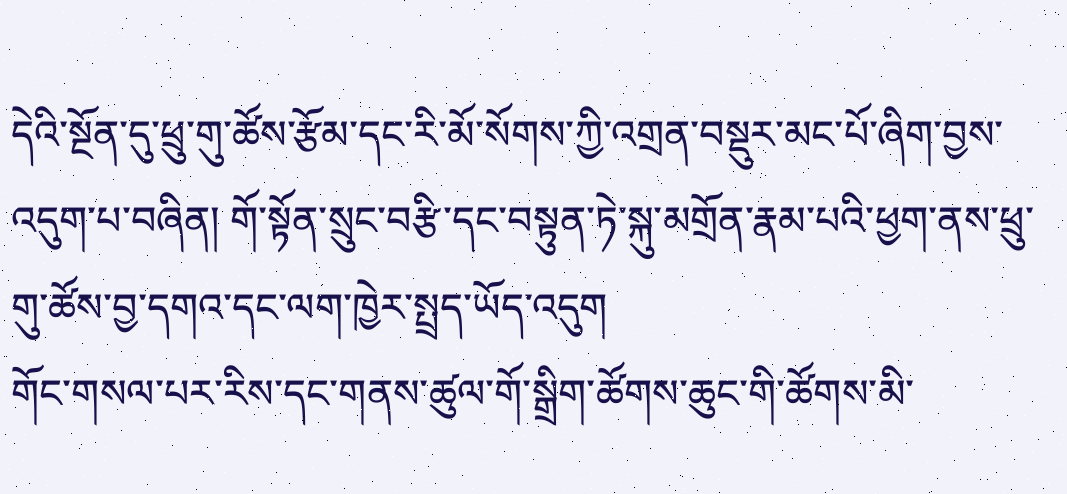དེའི་སྔོན་དུ་ཕྲུ་གུ་ཚོས་རྩོམ་དང་རི་མོ་སོགས་ཀྱི་འགྲན་བསྡུར་མང་པོ་ཞིག་བྱས་འདུག་པ་བཞིན། གོ་སྟོན་སྲུང་བརྩི་དང་བསྟུན་ཏེ་སྐུ་མགྲོན་རྣམ་པའི་ཕྱག་ནས་ཕྲུ་གུ་ཚོས་བྱ་དགའ་དང་ལག་ཁྱེར་སྤྲད་ཡོད་འདུག
གོང་གསལ་པར་རིས་དང་གནས་ཚུལ་གོ་སྒྲིག་ཚོགས་ཆུང་གི་ཚོགས་མི་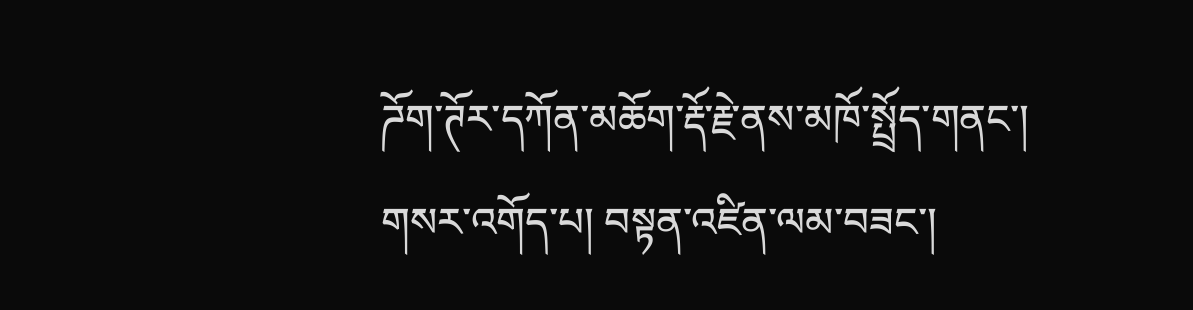ཌོག་ཊོར་དཀོན་མཆོག་རྡོ་རྗེ་ནས་མཁོ་སྤྲོད་གནང་།
གསར་འགོད་པ། བསྟན་འཛིན་ལམ་བཟང་།